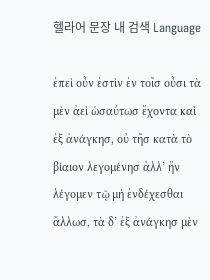헬라어 문장 내 검색 Language

ἐπεὶ οὖν ἐστὶν ἐν τοῖσ οὖσι τὰ μὲν ἀεὶ ὡσαύτωσ ἔχοντα καὶ ἐξ ἀνάγκησ, οὐ τῆσ κατὰ τὸ βίαιον λεγομένησ ἀλλ’ ἣν λέγομεν τῷ μὴ ἐνδέχεσθαι ἄλλωσ, τὰ δ’ ἐξ ἀνάγκησ μὲν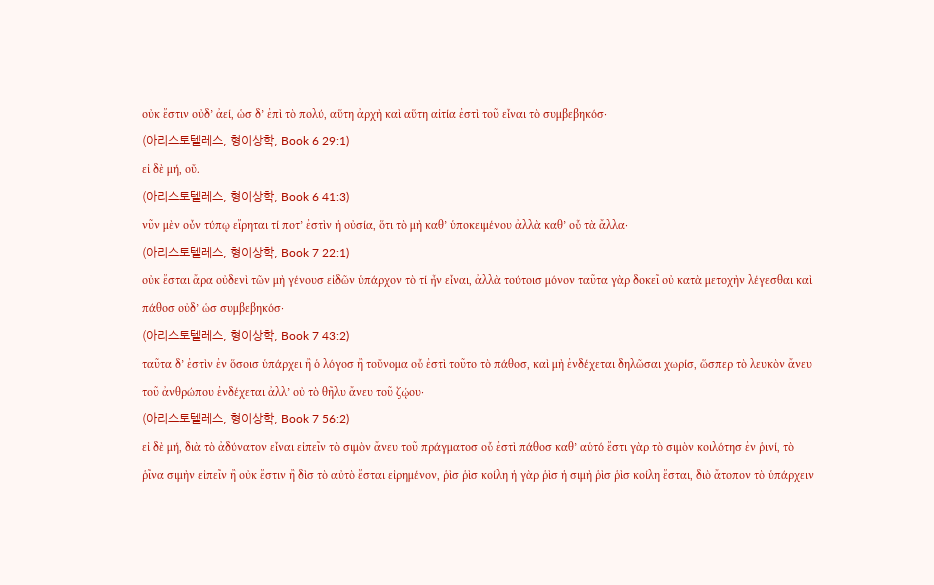οὐκ ἔστιν οὐδ’ ἀεί, ὡσ δ’ ἐπὶ τὸ πολύ, αὕτη ἀρχὴ καὶ αὕτη αἰτία ἐστὶ τοῦ εἶναι τὸ συμβεβηκόσ·
(아리스토텔레스, 형이상학, Book 6 29:1)
εἰ δὲ μή, οὔ.
(아리스토텔레스, 형이상학, Book 6 41:3)
νῦν μὲν οὖν τύπῳ εἴρηται τί ποτ’ ἐστὶν ἡ οὐσία, ὅτι τὸ μὴ καθ’ ὑποκειμένου ἀλλὰ καθ’ οὗ τὰ ἄλλα·
(아리스토텔레스, 형이상학, Book 7 22:1)
οὐκ ἔσται ἄρα οὐδενὶ τῶν μὴ γένουσ εἰδῶν ὑπάρχον τὸ τί ἦν εἶναι, ἀλλὰ τούτοισ μόνον ταῦτα γὰρ δοκεῖ οὐ κατὰ μετοχὴν λέγεσθαι καὶ πάθοσ οὐδ’ ὡσ συμβεβηκόσ·
(아리스토텔레스, 형이상학, Book 7 43:2)
ταῦτα δ’ ἐστὶν ἐν ὅσοισ ὑπάρχει ἢ ὁ λόγοσ ἢ τοὔνομα οὗ ἐστὶ τοῦτο τὸ πάθοσ, καὶ μὴ ἐνδέχεται δηλῶσαι χωρίσ, ὥσπερ τὸ λευκὸν ἄνευ τοῦ ἀνθρώπου ἐνδέχεται ἀλλ’ οὐ τὸ θῆλυ ἄνευ τοῦ ζῴου·
(아리스토텔레스, 형이상학, Book 7 56:2)
εἰ δὲ μή, διὰ τὸ ἀδύνατον εἶναι εἰπεῖν τὸ σιμὸν ἄνευ τοῦ πράγματοσ οὗ ἐστὶ πάθοσ καθ’ αὑτό ἔστι γὰρ τὸ σιμὸν κοιλότησ ἐν ῥινί, τὸ ῥῖνα σιμὴν εἰπεῖν ἢ οὐκ ἔστιν ἢ δὶσ τὸ αὐτὸ ἔσται εἰρημένον, ῥὶσ ῥὶσ κοίλη ἡ γὰρ ῥὶσ ἡ σιμὴ ῥὶσ ῥὶσ κοίλη ἔσται, διὸ ἄτοπον τὸ ὑπάρχειν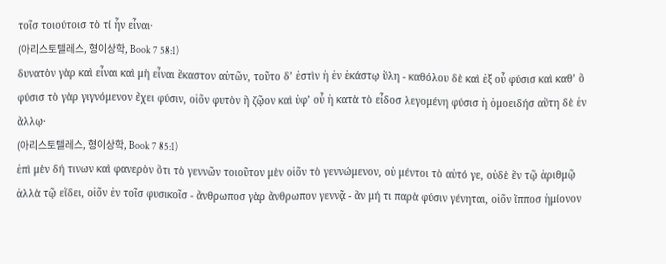τοῖσ τοιούτοισ τὸ τί ἦν εἶναι·
(아리스토텔레스, 형이상학, Book 7 58:1)
δυνατὸν γὰρ καὶ εἶναι καὶ μὴ εἶναι ἕκαστον αὐτῶν, τοῦτο δ’ ἐστὶν ἡ ἐν ἑκάστῳ ὕλη ‐ καθόλου δὲ καὶ ἐξ οὗ φύσισ καὶ καθ’ ὃ φύσισ τὸ γὰρ γιγνόμενον ἔχει φύσιν, οἱο͂ν φυτὸν ἢ ζῷον καὶ ὑφ’ οὗ ἡ κατὰ τὸ εἶδοσ λεγομένη φύσισ ἡ ὁμοειδήσ αὕτη δὲ ἐν ἄλλῳ·
(아리스토텔레스, 형이상학, Book 7 85:1)
ἐπὶ μὲν δή τινων καὶ φανερὸν ὅτι τὸ γεννῶν τοιοῦτον μὲν οἱο͂ν τὸ γεννώμενον, οὐ μέντοι τὸ αὐτό γε, οὐδὲ ἓν τῷ ἀριθμῷ ἀλλὰ τῷ εἴδει, οἱο͂ν ἐν τοῖσ φυσικοῖσ ‐ ἄνθρωποσ γὰρ ἄνθρωπον γεννᾷ ‐ ἂν μή τι παρὰ φύσιν γένηται, οἱο͂ν ἵπποσ ἡμίονον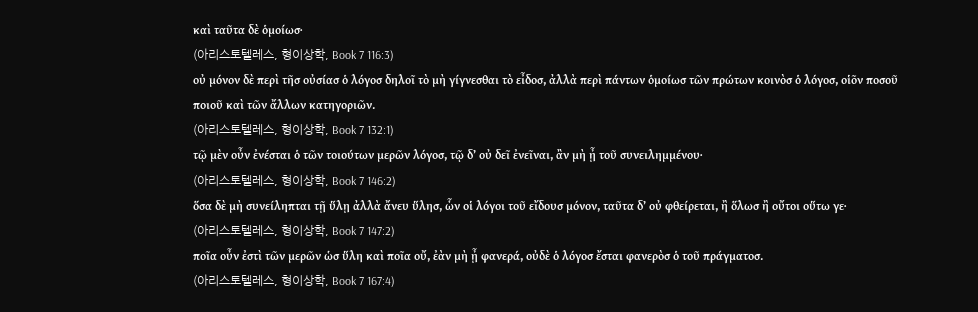καὶ ταῦτα δὲ ὁμοίωσ·
(아리스토텔레스, 형이상학, Book 7 116:3)
οὐ μόνον δὲ περὶ τῆσ οὐσίασ ὁ λόγοσ δηλοῖ τὸ μὴ γίγνεσθαι τὸ εἶδοσ, ἀλλὰ περὶ πάντων ὁμοίωσ τῶν πρώτων κοινὸσ ὁ λόγοσ, οἱο͂ν ποσοῦ ποιοῦ καὶ τῶν ἄλλων κατηγοριῶν.
(아리스토텔레스, 형이상학, Book 7 132:1)
τῷ μὲν οὖν ἐνέσται ὁ τῶν τοιούτων μερῶν λόγοσ, τῷ δ’ οὐ δεῖ ἐνεῖναι, ἂν μὴ ᾖ τοῦ συνειλημμένου·
(아리스토텔레스, 형이상학, Book 7 146:2)
ὅσα δὲ μὴ συνείληπται τῇ ὕλῃ ἀλλὰ ἄνευ ὕλησ, ὧν οἱ λόγοι τοῦ εἴδουσ μόνον, ταῦτα δ’ οὐ φθείρεται, ἢ ὅλωσ ἢ οὔτοι οὕτω γε·
(아리스토텔레스, 형이상학, Book 7 147:2)
ποῖα οὖν ἐστὶ τῶν μερῶν ὡσ ὕλη καὶ ποῖα οὔ, ἐὰν μὴ ᾖ φανερά, οὐδὲ ὁ λόγοσ ἔσται φανερὸσ ὁ τοῦ πράγματοσ.
(아리스토텔레스, 형이상학, Book 7 167:4)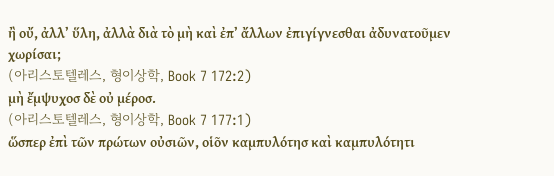ἢ οὔ, ἀλλ’ ὕλη, ἀλλὰ διὰ τὸ μὴ καὶ ἐπ’ ἄλλων ἐπιγίγνεσθαι ἀδυνατοῦμεν χωρίσαι;
(아리스토텔레스, 형이상학, Book 7 172:2)
μὴ ἔμψυχοσ δὲ οὐ μέροσ.
(아리스토텔레스, 형이상학, Book 7 177:1)
ὥσπερ ἐπὶ τῶν πρώτων οὐσιῶν, οἱο͂ν καμπυλότησ καὶ καμπυλότητι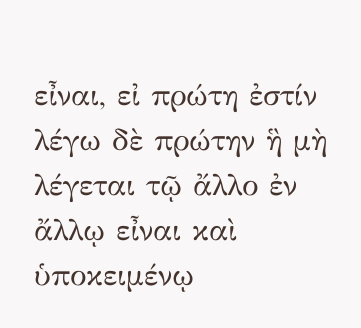εἶναι, εἰ πρώτη ἐστίν λέγω δὲ πρώτην ἣ μὴ λέγεται τῷ ἄλλο ἐν ἄλλῳ εἶναι καὶ ὑποκειμένῳ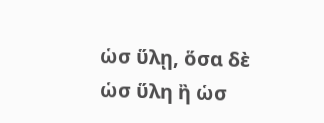ὡσ ὕλῃ, ὅσα δὲ ὡσ ὕλη ἢ ὡσ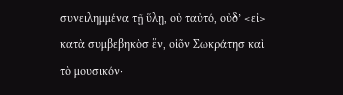συνειλημμένα τῇ ὕλῃ, οὐ ταὐτό, οὐδ’ <εἰ> κατὰ συμβεβηκὸσ ἕν, οἱο͂ν Σωκράτησ καὶ τὸ μουσικόν·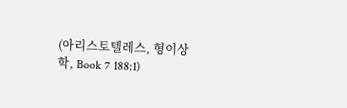(아리스토텔레스, 형이상학, Book 7 188:1)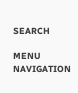SEARCH

MENU NAVIGATION